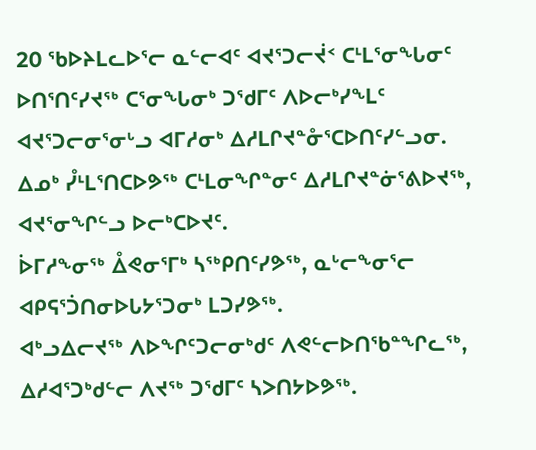20 ᖃᐅᔨᒪᓚᐅᕐᓕ ᓇᓪᓕᐊᑦ ᐊᔪᕐᑐᓕᔫᑉ ᑕᒻᒪᕐᓂᖓᓂᑦ ᐅᑎᕐᑎᑦᓯᔪᖅ ᑕᕐᓂᖓᓂᒃ ᑐᖁᒥᑦ ᐱᐅᓕᒃᓯᖕᒪᑦ ᐊᔪᕐᑐᓕᓂᕐᓂᒡᓗ ᐊᒥᓱᓂᒃ ᐃᓱᒪᒋᔪᓐᓁᕐᑕᐅᑎᑦᓯᓪᓗᓂ.
ᐃᓄᒃ ᓮᒻᒪᕐᑎᑕᐅᕗᖅ ᑕᒻᒪᓂᖏᓐᓂᑦ ᐃᓱᒪᒋᔪᓐᓃᕐᕕᐅᔪᖅ, ᐊᔪᕐᓂᖏᓪᓗ ᐅᓕᒃᑕᐅᔪᑦ.
ᐆᒥᓱᖕᓂᖅ ᐂᕙᓂᕐᒥᒃ ᓴᖅᑭᑎᑦᓯᕗᖅ, ᓇᒡᓕᖕᓂᕐᓕ ᐊᑭᕋᕐᑑᑎᓂᐅᒐᔭᕐᑐᓂᒃ ᒪᑐᓯᕗᖅ.
ᐊᒃᓗᐃᓕᔪᖅ ᐱᐅᖏᑦᑐᓕᓂᒃᑯᑦ ᐱᕙᓪᓕᐅᑎᖃᓐᖏᓚᖅ, ᐃᓱᐊᕐᑐᒃᑯᓪᓕ ᐱᔪᖅ ᑐᖁᒥᑦ ᓴᐳᑎᔭᐅᕗᖅ.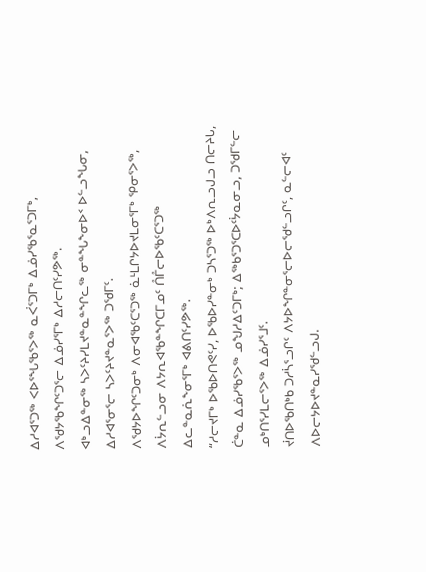ᐃᓱᐊᕐᑐᖅ ᐸᐅᕐᖓᖃᕐᐳᖅ ᓇᐹᕐᑐᒥᒃ ᐃᓅᓯᖃᕐᓇᕐᑐᒥᒃ, ᐱᖁᔭᖃᖏᑦᑐᕐᓕ ᐃᓅᓯᕐᒥᒃ ᐃᓱᓕᑎᑦᓯᕗᖅ.
ᐊᒃᓗᐃᓐᓂᖅ ᓴᐳᑦᔨᓯᒪᔪᓐᓇᓐᖏᓚᖅ ᓂᓐᖓᖕᓂᐅᑉ ᐅᓪᓗᖓᓂ, ᐃᓱᐊᕐᓂᕐᓕ ᓴᐳᑦᔨᔪᓐᓇᕐᐳᖅ ᑐᖁᒥᑦ.
ᐱᖁᔭᐅᖏᑦᑐᓂᒃ ᐱᓂᐊᖃᑦᑕᕐᑐᖅ ᓈᒻᒪᒋᔭᐅᔪᒪᓂᕐᒥᒃ ᕿᓂᕐᐳᖅ, ᐱᔮᕆᓪᓗᓂ ᐱᔭᕆᐊᖃᓐᖏᑕᒥᓄᑦ ᑍᒤᓕᐅᖃᑦᑕᕐᑐᖅ ᐃᓚᓐᓇᕇᖕᓂᕐᒥᒃ ᐊᕕᑎᑦᓯᕗᖅ.
“ᓱᓕᔪᒥᒃ ᐅᖃᐅᑎᕙᑦᓯ, ᐅᖃᐅᓯᓐᓂᒃ ᑐᓴᕐᑐᖅ ᐅᒃᐱᕆᓗᒍᓗ ᑎᓕᔨᒐ, ᑖᓐᓇ ᐃᓅᓯᖃᕐᐳᖅ ᓄᖑᓱᐃᑦᑐᒥᒃ; ᐃᖅᑲᕐᑐᕐᑕᐅᑦᔮᓇᓂᓗ, ᑐᖁᒥᓪᓕ ᓄᒃᑎᕐᓯᒪᓕᕐᐳᖅ ᐃᓅᓯᕐᒧᑦ.
ᔫᑎᐅᖃᑎᒃᑲ ᑐᓱᓵᕐᓗᒋᑦ ᐱᔭᐅᖏᓐᓂᕐᓕᐅᓕᖁᓪᓗᒋᑦ, ᓇᓪᓕᐊᑦ ᐱᐅᓕᔭᐅᔪᓐᓇᓯᖁᓪᓗᒍ.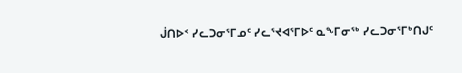ᒎᑎᐅᑉ ᓯᓚᑐᓂᕐᒥᓄᑦ ᓯᓚᕐᔪᐊᕐᒥᐅᑦ ᓇᖕᒥᓂᖅ ᓯᓚᑐᓂᕐᒥᒃᑎᒍᑦ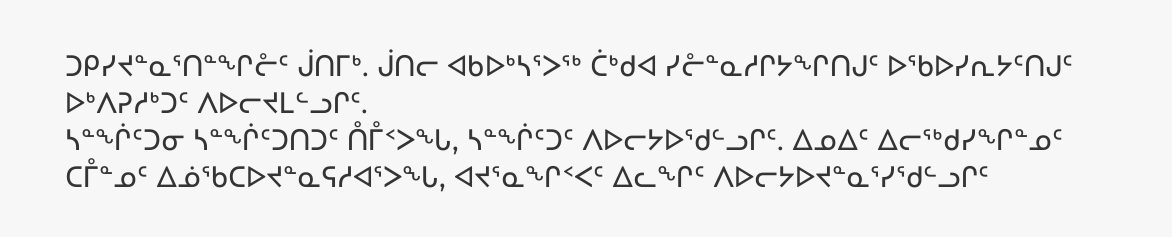ᑐᑭᓯᔪᓐᓇᕐᑎᓐᖏᓔᑦ ᒎᑎᒥᒃ. ᒎᑎᓕ ᐊᑲᐅᒃᓴᕐᐳᖅ ᑖᒃᑯᐊ ᓯᓔᓐᓇᓱᒋᔭᖏᑎᒍᑦ ᐅᖃᐅᓯᕆᔭᑦᑎᒍᑦ ᐅᒃᐱᕈᓱᒃᑐᑦ ᐱᐅᓕᔪᒪᓪᓗᒋᑦ.
ᓴᓐᖐᑦᑐᓂ ᓴᓐᖐᑦᑐᑎᑐᑦ ᑍᒤᑉᐳᖓ, ᓴᓐᖐᑦᑐᑦ ᐱᐅᓕᔭᐅᖁᓪᓗᒋᑦ. ᐃᓄᐃᑦ ᐃᓕᖅᑯᓯᖏᓐᓄᑦ ᑕᒤᓐᓄᑦ ᐃᓅᖃᑕᐅᔪᓐᓇᕋᓱᐊᕐᐳᖓ, ᐊᔪᕐᓇᖏᑉᐸᑦ ᐃᓚᖏᑦ ᐱᐅᓕᔭᐅᔪᓐᓇᕐᓯᖁᓪᓗᒋᑦ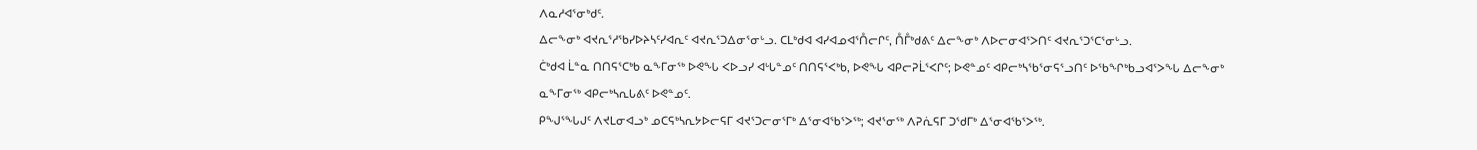ᐱᓇᓱᐊᕐᓂᒃᑯᑦ.
ᐃᓕᖕᓂᒃ ᐊᔪᕆᕐᓱᖃᓯᐅᔨᓴᑦᓯᐊᕆᑦ ᐊᔪᕆᕐᑐᐃᓂᕐᓂᒡᓗ. ᑕᒪᒃᑯᐊ ᐊᓯᐊᓄᐊᕐᑍᓕᒋᑦ, ᑍᒤᒃᑯᕕᑦ ᐃᓕᖕᓂᒃ ᐱᐅᓕᓂᐊᕐᐳᑎᑦ ᐊᔪᕆᕐᑐᕐᑕᕐᓂᒡᓗ.
ᑖᒃᑯᐊ ᒫᓐᓇ ᑎᑎᕋᕐᑕᒃᑲ ᓇᖕᒥᓂᖅ ᐅᕙᖓ ᐸᐅᓗᓯ ᐊᒡᒐᓐᓄᑦ ᑎᑎᕋᕐᐸᒃᑲ, ᐅᕙᖓ ᐊᑭᓕᕈᒫᕐᐸᒋᑦ; ᐅᕙᓐᓄᑦ ᐊᑭᓕᒃᓴᖃᕐᓂᕋᕐᓗᑎᑦ ᐅᖃᖏᒃᑲᓗᐊᕐᐳᖓ ᐃᓕᖕᓂᒃ ᓇᖕᒥᓂᖅ ᐊᑭᓕᒃᓴᕆᒐᕕᑦ ᐅᕙᓐᓄᑦ.
ᑭᖑᕐᖓᒍᑦ ᐱᔪᒪᓂᐊᓗᒃ ᓄᑕᕋᒃᓴᕆᔭᐅᓕᕋᒥ ᐊᔪᕐᑐᓕᓂᕐᒥᒃ ᐃᕐᓂᐊᖃᕐᐳᖅ; ᐊᔪᕐᓂᖅ ᐱᕈᕇᕋᒥ ᑐᖁᒥᒃ ᐃᕐᓂᐊᖃᕐᐳᖅ.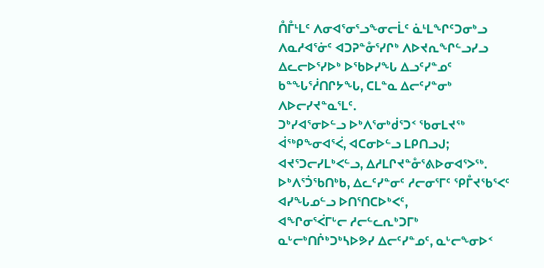ᑍᒤᒻᒪᑦ ᐱᓂᐊᕐᓂᕐᓗᖕᓂᓕᒫᑦ ᓈᒻᒪᖏᑦᑐᓂᒃᓗ ᐱᓇᓱᐊᕐᓃᑦ ᐊᑐᕈᓐᓁᕐᓯᒋᒃ ᐱᐅᔪᕆᖏᓪᓗᓯᓗ ᐃᓚᓕᐅᕐᓯᐅᒃ ᐅᖃᐅᓯᖓ ᐃᓗᑦᓯᓐᓄᑦ ᑲᓐᖓᕐᓲᑎᒋᔭᖓ, ᑕᒪᓐᓇ ᐃᓕᑦᓯᓐᓂᒃ ᐱᐅᓕᓯᔪᓐᓇᕐᒪᑦ.
ᑐᒃᓯᐊᕐᓂᐅᓪᓗ ᐅᒃᐱᕐᓂᒃᑰᕐᑐᑉ ᖃᓂᒪᔪᖅ ᐋᖅᑭᖕᓂᐊᕐᐹ, ᐊᑕᓂᐅᓪᓗ ᒪᑭᑎᓗᒍ; ᐊᔪᕐᑐᓕᓯᒪᒃᐸᓪᓗ, ᐃᓱᒪᒋᔪᓐᓁᕐᕕᐅᓂᐊᕐᐳᖅ.
ᐅᒃᐱᕐᑑᖃᑎᒃᑲ, ᐃᓚᑦᓯᓐᓂᑦ ᓱᓕᓂᕐᒥᑦ ᕿᒤᔪᖃᕐᐸᑦ ᐊᓯᖓᓄᓪᓗ ᐅᑎᕐᑎᑕᐅᒃᐸᑦ,
ᐊᖏᓂᕐᐹᒥᒡᓕ ᓱᓕᓪᓚᕆᒃᑐᒥᒃ ᓇᒡᓕᒃᑎᒌᒃᑐᒃᓴᐅᕗᓯ ᐃᓕᑦᓯᓐᓄᑦ, ᓇᒡᓕᖕᓂᐅᑉ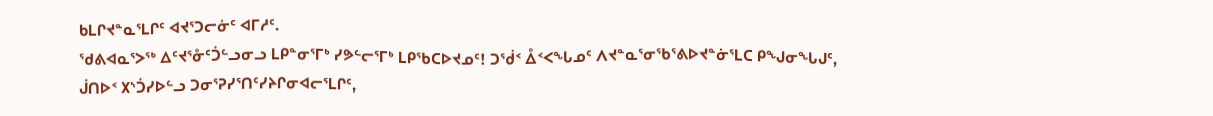ᑲᒪᒋᔪᓐᓇᕐᒪᒋᑦ ᐊᔪᕐᑐᓕᓃᑦ ᐊᒥᓱᑦ.
ᖁᕕᐊᓇᕐᐳᖅ ᐃᑦᔪᕐᓁᑦᑑᓪᓗᓂᓗ ᒪᑭᓐᓂᕐᒥᒃ ᓯᕗᓪᓕᕐᒥᒃ ᒪᑭᖃᑕᐅᔪᓄᑦ! ᑐᖂᑉ ᐂᑉᐸᖓᓄᑦ ᐱᔪᓐᓇᕐᓂᖃᕐᕕᐅᔪᓐᓃᕐᒪᑕ ᑭᖑᓂᖓᒍᑦ, ᒎᑎᐅᑉ ᙭ᔅᑑᓯᐅᓪᓗ ᑐᓂᕐᕈᓯᕐᑎᑦᓯᔨᒋᓂᐊᓕᕐᒪᒋᑦ,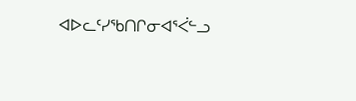ᐊᐅᓚᑦᓯᖃᑎᒋᓂᐊᕐᐹᓪᓗ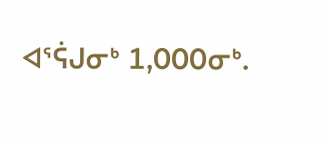ᐊᕐᕌᒍᓂᒃ 1,000ᓂᒃ.